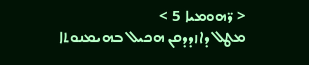< ܪ̈ܗܘܡܝܐ 5 >
ܡܛܠ ܕܐܙܕܕܩܢ ܗܟܝܠ ܒܗܝܡܢܘܬܐ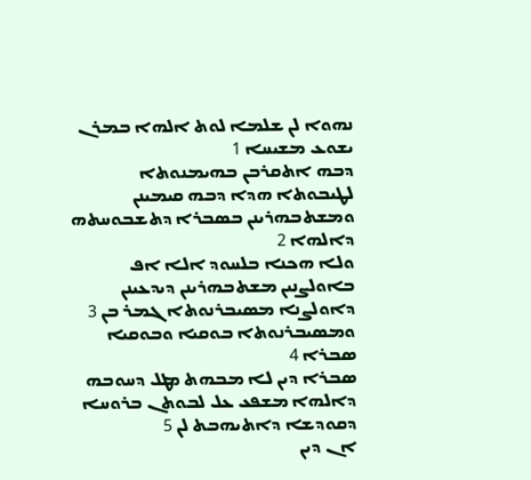ܢܗܘܐ ܠܢ ܫܠܡܐ ܠܘܬ ܐܠܗܐ ܒܡܪܢ ܝܫܘܥ ܡܫܝܚܐ 1
ܕܒܗ ܐܬܩܪܒܢ ܒܗܝܡܢܘܬܐ ܠܛܝܒܘܬܐ ܗܕܐ ܕܒܗ ܩܝܡܝܢܢ ܘܡܫܬܒܗܪܝܢܢ ܒܤܒܪܐ ܕܬܫܒܘܚܬܗ ܕܐܠܗܐ 2
ܘܠܐ ܗܟܢܐ ܒܠܚܘܕ ܐܠܐ ܐܦ ܒܐܘܠܨܢܝܢ ܡܫܬܒܗܪܝܢܢ ܕܝܕܥܝܢܢ ܕܐܘܠܨܢܐ ܡܤܝܒܪܢܘܬܐ ܓܡܪ ܒܢ 3
ܘܡܤܝܒܪܢܘܬܐ ܒܘܩܝܐ ܘܒܘܩܝܐ ܤܒܪܐ 4
ܤܒܪܐ ܕܝܢ ܠܐ ܡܒܗܬ ܡܛܠ ܕܚܘܒܗ ܕܐܠܗܐ ܡܫܦܥ ܥܠ ܠܒܘܬܢ ܒܪܘܚܐ ܕܩܘܕܫܐ ܕܐܬܝܗܒܬ ܠܢ 5
ܐܢ ܕܝܢ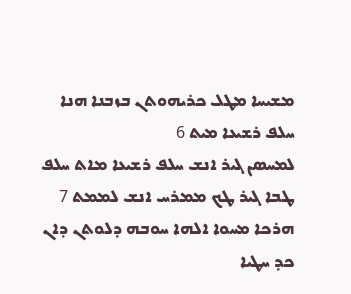ܡܫܝܚܐ ܡܛܠ ܟܪܝܗܘܬܢ ܒܙܒܢܐ ܗܢܐ ܚܠܦ ܪܫܝܥܐ ܡܝܬ 6
ܠܡܚܤܢ ܓܝܪ ܐܢܫ ܚܠܦ ܪܫܝܥܐ ܡܐܬ ܚܠܦ ܛܒܐ ܓܝܪ ܛܟ ܡܡܪܚ ܐܢܫ ܠܡܡܬ 7
ܗܪܟܐ ܡܚܘܐ ܐܠܗܐ ܚܘܒܗ ܕܠܘܬܢ ܕܐܢ ܟܕ ܚܛܝܐ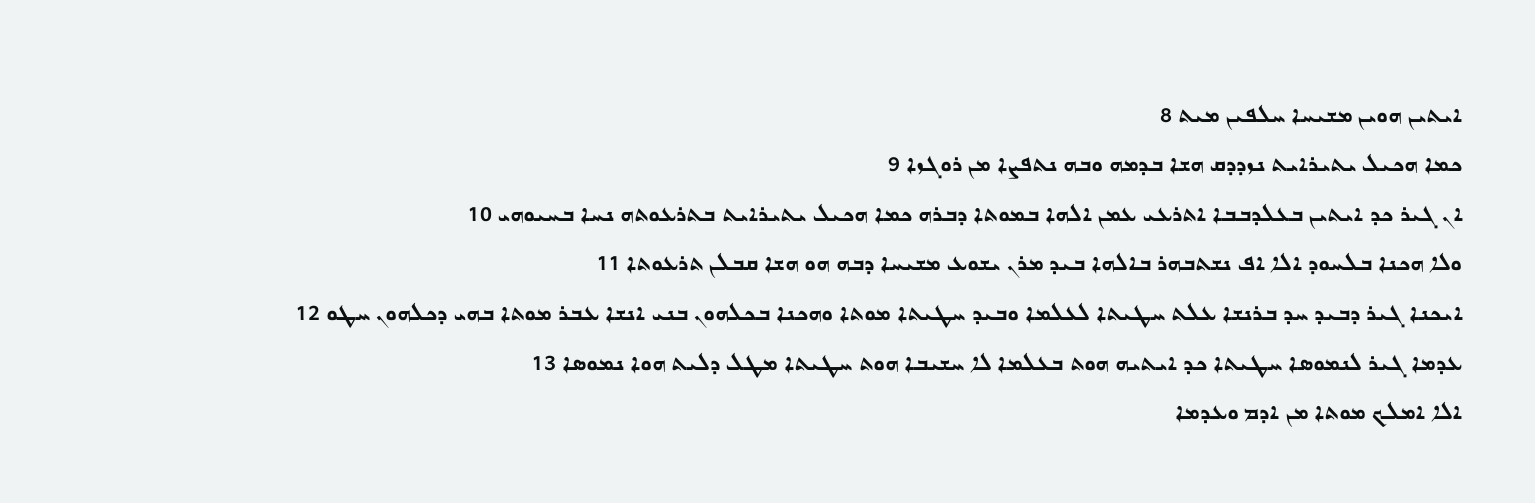ܐܝܬܝܢ ܗܘܝܢ ܡܫܝܚܐ ܚܠܦܝܢ ܡܝܬ 8
ܟܡܐ ܗܟܝܠ ܝܬܝܪܐܝܬ ܢܙܕܕܩ ܗܫܐ ܒܕܡܗ ܘܒܗ ܢܬܦܨܐ ܡܢ ܪܘܓܙܐ 9
ܐܢ ܓܝܪ ܟܕ ܐܝܬܝܢ ܒܥܠܕܒܒܐ ܐܬܪܥܝ ܥܡܢ ܐܠܗܐ ܒܡܘܬܐ ܕܒܪܗ ܟܡܐ ܗܟܝܠ ܝܬܝܪܐܝܬ ܒܬܪܥܘܬܗ ܢܚܐ ܒܚܝܘܗܝ 10
ܘܠܐ ܗܟܢܐ ܒܠܚܘܕ ܐܠܐ ܐܦ ܢܫܬܒܗܪ ܒܐܠܗܐ ܒܝܕ ܡܪܢ ܝܫܘܥ ܡܫܝܚܐ ܕܒܗ ܗܘ ܗܫܐ ܩܒܠܢ ܬܪܥܘܬܐ 11
ܐܝܟܢܐ ܓܝܪ ܕܒܝܕ ܚܕ ܒܪܢܫܐ ܥܠܬ ܚܛܝܬܐ ܠܥܠܡܐ ܘܒܝܕ ܚܛܝܬܐ ܡܘܬܐ ܘܗܟܢܐ ܒܟܠܗܘܢ ܒܢܝ ܐܢܫܐ ܥܒܪ ܡܘܬܐ ܒܗܝ ܕܟܠܗܘܢ ܚܛܘ 12
ܥܕܡܐ ܓܝܪ ܠܢܡܘܤܐ ܚܛܝܬܐ ܟܕ ܐܝܬܝܗ ܗܘܬ ܒܥܠܡܐ ܠܐ ܚܫܝܒܐ ܗܘܬ ܚܛܝܬܐ ܡܛܠ ܕܠܝܬ ܗܘܐ ܢܡܘܤܐ 13
ܐܠܐ ܐܡܠܟ ܡܘܬܐ ܡܢ ܐܕܡ ܘܥܕܡܐ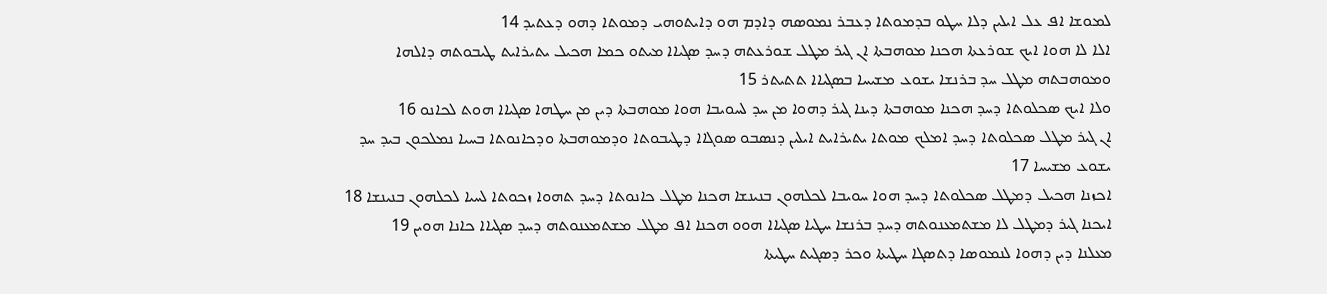ܠܡܘܫܐ ܐܦ ܥܠ ܐܝܠܝܢ ܕܠܐ ܚܛܘ ܒܕܡܘܬܐ ܕܥܒܪ ܢܡܘܤܗ ܕܐܕܡ ܗܘ ܕܐܝܬܘܗܝ ܕܡܘܬܐ ܕܗܘ ܕܥܬܝܕ 14
ܐܠܐ ܠܐ ܗܘܐ ܐܝܟ ܫܘܪܥܬܐ ܗܟܢܐ ܡܘܗܒܬܐ ܐܢ ܓܝܪ ܡܛܠ ܫܘܪܥܬܗ ܕܚܕ ܤܓܝܐܐ ܡܝܬܘ ܟܡܐ ܗܟܝܠ ܝܬܝܪܐܝܬ ܛܝܒܘܬܗ ܕܐܠܗܐ ܘܡܘܗܒܬܗ ܡܛܠ ܚܕ ܒܪܢܫܐ ܝܫܘܥ ܡܫܝܚܐ ܒܤܓܝܐܐ ܬܬܝܬܪ 15
ܘܠܐ ܐܝܟ ܤܟܠܘܬܐ ܕܚܕ ܗܟܢܐ ܡܘܗܒܬܐ ܕܝܢܐ ܓܝܪ ܕܗܘܐ ܡܢ ܚܕ ܠܚܘܝܒܐ ܗܘܐ ܡܘܗܒܬܐ ܕܝܢ ܡܢ ܚܛܗܐ ܤܓܝܐܐ ܗܘܬ ܠܟܐܢܘ 16
ܐܢ ܓܝܪ ܡܛܠ ܤܟܠܘܬܐ ܕܚܕ ܐܡܠܟ ܡܘܬܐ ܝܬܝܪܐܝܬ ܐܝܠܝܢ ܕܢܤܒܘ ܤܘܓܐܐ ܕܛܝܒܘܬܐ ܘܕܡܘܗܒܬܐ ܘܕܟܐܢܘܬܐ ܒܚܝܐ ܢܡܠܟܘܢ ܒܝܕ ܚܕ ܝܫܘܥ ܡܫܝܚܐ 17
ܐܟܙܢܐ ܗܟܝܠ ܕܡܛܠ ܤܟܠܘܬܐ ܕܚܕ ܗܘܐ ܚܘܝܒܐ ܠܟܠܗܘܢ ܒܢܝܢܫܐ ܗܟܢܐ ܡܛܠ ܟܐܢܘܬܐ ܕܚܕ ܬܗܘܐ ܙܟܘܬܐ ܠܚܝܐ ܠܟܠܗܘܢ ܒܢܝܢܫܐ 18
ܐܝܟܢܐ ܓܝܪ ܕܡܛܠ ܠܐ ܡܫܬܡܥܢܘܬܗ ܕܚܕ ܒܪܢܫܐ ܚܛܝܐ ܤܓܝܐܐ ܗܘܘ ܗܟܢܐ ܐܦ ܡܛܠ ܡܫܬܡܥܢܘܬܗ ܕܚܕ ܤܓܝܐܐ ܟܐܢܐ ܗܘܝܢ 19
ܡܥܠܢܐ ܕܝܢ ܕܗܘܐ ܠܢܡܘܤܐ ܕܬܤܓܐ ܚܛܝܬܐ ܘܟܪ ܕܤܓܝܬ ܚܛܝܬܐ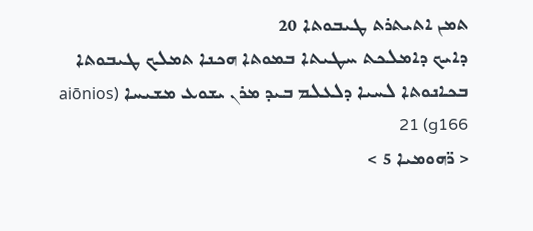ܬܡܢ ܐܬܝܬܪܬ ܛܝܒܘܬܐ 20
ܕܐܝܟ ܕܐܡܠܟܬ ܚܛܝܬܐ ܒܡܘܬܐ ܗܟܢܐ ܬܡܠܟ ܛܝܒܘܬܐ ܒܟܐܢܘܬܐ ܠܚܝܐ ܕܠܥܠܡ ܒܝܕ ܡܪܢ ܝܫܘܥ ܡܫܝܚܐ (aiōnios g166) 21
< ܪ̈ܗܘܡܝܐ 5 >